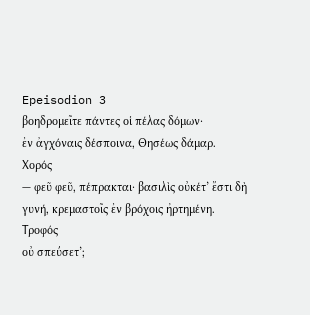Epeisodion 3
βοηδρομεῖτε πάντες οἱ πέλας δόμων·
ἐν ἀγχόναις δέσποινα, Θησέως δάμαρ.
Χορός
— φεῦ φεῦ, πέπρακται· βασιλὶς οὐκέτ’ ἔστι δὴ
γυνή, κρεμαστοῖς ἐν βρόχοις ἠρτημένη.
Τροφός
οὐ σπεύσετ’;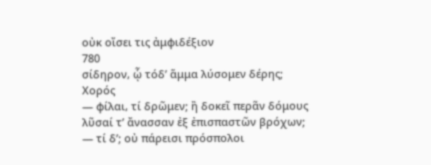οὐκ οἴσει τις ἀμφιδέξιον
780
σίδηρον, ᾧ τόδ’ ἅμμα λύσομεν δέρης;
Χορός
— φίλαι, τί δρῶμεν; ἢ δοκεῖ περᾶν δόμους
λῦσαί τ’ ἄνασσαν ἐξ ἐπισπαστῶν βρόχων;
— τί δ’; οὐ πάρεισι πρόσπολοι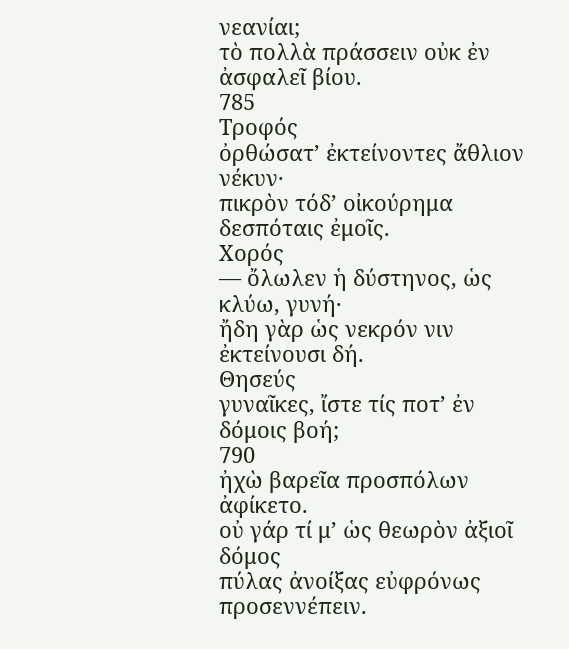νεανίαι;
τὸ πολλὰ πράσσειν οὐκ ἐν ἀσφαλεῖ βίου.
785
Τροφός
ὀρθώσατ’ ἐκτείνοντες ἄθλιον νέκυν·
πικρὸν τόδ’ οἰκούρημα δεσπόταις ἐμοῖς.
Χορός
— ὄλωλεν ἡ δύστηνος, ὡς κλύω, γυνή·
ἤδη γὰρ ὡς νεκρόν νιν ἐκτείνουσι δή.
Θησεύς
γυναῖκες, ἴστε τίς ποτ’ ἐν δόμοις βοή;
790
ἠχὼ βαρεῖα προσπόλων ἀφίκετο.
οὐ γάρ τί μ’ ὡς θεωρὸν ἀξιοῖ δόμος
πύλας ἀνοίξας εὐφρόνως προσεννέπειν.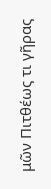μῶν Πιτθέως τι γῆρας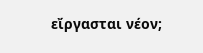εἴργασται νέον;